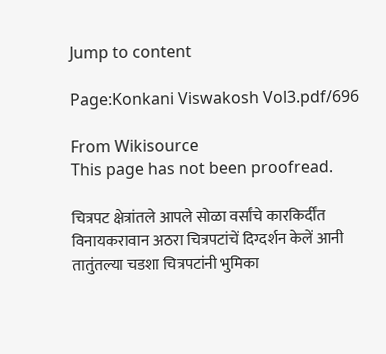Jump to content

Page:Konkani Viswakosh Vol3.pdf/696

From Wikisource
This page has not been proofread.

चित्रपट क्षेत्रांतले आपले सोळा वर्सांचे कारकिर्दींत विनायकरावान अठरा चित्रपटांचें दिग्दर्शन केलें आनी तातुंतल्या चडशा चित्रपटांनी भुमिका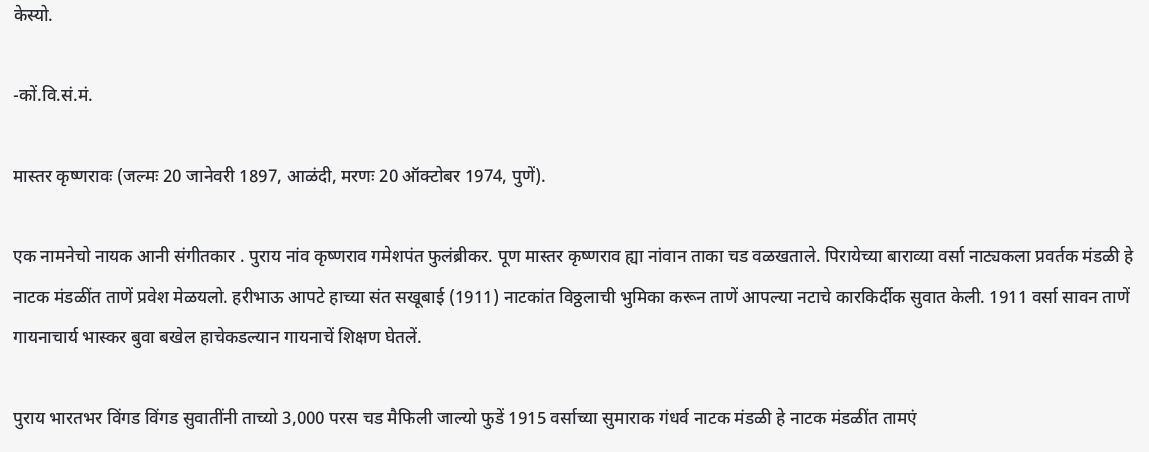केस्यो.

-कों.वि.सं.मं.

मास्तर कृष्णरावः (जल्मः 20 जानेवरी 1897, आळंदी, मरणः 20 ऑक्टोबर 1974, पुणें).

एक नामनेचो नायक आनी संगीतकार . पुराय नांव कृष्णराव गमेशपंत फुलंब्रीकर. पूण मास्तर कृष्णराव ह्या नांवान ताका चड वळखताले. पिरायेच्या बाराव्या वर्सा नाट्यकला प्रवर्तक मंडळी हे नाटक मंडळींत ताणें प्रवेश मेळयलो. हरीभाऊ आपटे हाच्या संत सखूबाई (1911) नाटकांत विठ्ठलाची भुमिका करून ताणें आपल्या नटाचे कारकिर्दीक सुवात केली. 1911 वर्सा सावन ताणें गायनाचार्य भास्कर बुवा बखेल हाचेकडल्यान गायनाचें शिक्षण घेतलें.

पुराय भारतभर विंगड विंगड सुवातींनी ताच्यो 3,000 परस चड मैफिली जाल्यो फुडें 1915 वर्साच्या सुमाराक गंधर्व नाटक मंडळी हे नाटक मंडळींत तामएं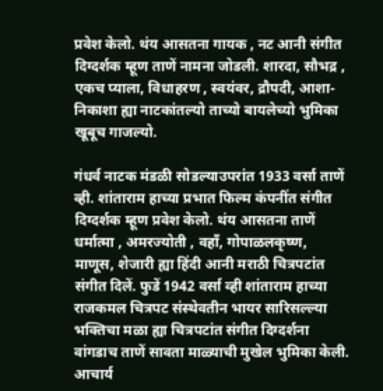प्रवेश केलो. थंय आसतना गायक , नट आनी संगीत दिग्दर्शक म्हूण ताणें नामना जोडली. शारदा, सौभद्र , एकच प्याला, विधाहरण , स्वयंवर, द्रौपदी, आशा- निकाशा ह्या नाटकांतल्यो ताच्यो बायलेच्यो भुमिका खूबूच गाजल्यो.

गंधर्व नाटक मंडळी सोडल्याउपरांत 1933 वर्सा ताणें व्ही. शांताराम हाच्या प्रभात फिल्म कंपनींत संगीत दिग्दर्शक म्हूण प्रवेश केलो. थंय आसतना ताणें धर्मात्मा , अमरज्योती , वहाँ, गोपाळलकृष्ण, माणूस, शेजारी ह्या हिंदी आनी मराठी चित्रपटांत संगीत दिलें. फुडें 1942 वर्सा व्ही शांताराम हाच्या राजकमल चित्रपट संस्थेवतीन भायर सारिसल्ल्या भक्तिचा मळा ह्या चित्रपटांत संगीत दिग्दर्शना वांगडाच ताणें सावता माळ्याची मुखेल भुमिका केली. आचार्य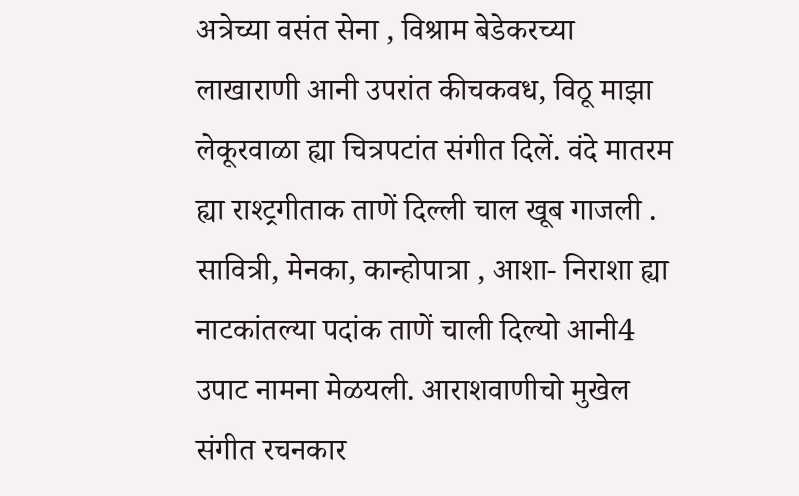अत्रेच्या वसंत सेना , विश्राम बेडेकरच्या लाखाराणी आनी उपरांत कीचकवध, विठू माझा लेकूरवाळा ह्या चित्रपटांत संगीत दिलें. वंदे मातरम ह्या राश्ट्रगीताक ताणें दिल्ली चाल खूब गाजली . सावित्री, मेनका, कान्होपात्रा , आशा- निराशा ह्या नाटकांतल्या पदांक ताणें चाली दिल्यो आनी4 उपाट नामना मेळयली. आराशवाणीचो मुखेल संगीत रचनकार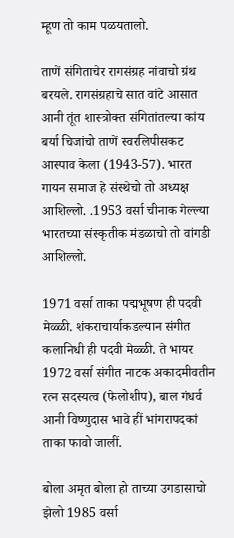म्हूण तो काम पळयतालो.

ताणें संगिताचेर रागसंग्रह नांवाचो ग्रंथ बरयले. रागसंग्रहाचे सात वांटे आसात आनी तूंत शास्त्रोक्त संगितांतल्या कांय बर्या चिजांचो ताणें स्वरलिपीसकट आस्पाव केला (1943-57). भारत गायन समाज हे संस्थेचो तो अध्यक्ष आशिल्लो. .1953 वर्सा चीनाक गेल्ल्या भारतच्या संस्कृतीक मंडळाचो तो वांगडी आशिल्लो.

1971 वर्सा ताका पद्मभूषण ही पदवी मेळ्ळी. शंकराचार्याकडल्यान संगीत कलानिधी ही पदवी मेळ्ळी. ते भायर 1972 वर्सा संगीत नाटक अकादमीवतीन रत्न सदस्यत्व (फेलोशीप), बाल गंधर्व आनी विष्णुदास भावे हीं भांगरापदकां ताका फावो जालीं.

बोला अमृत बोला हो ताच्या उगडासाचो झेलो 1985 वर्सा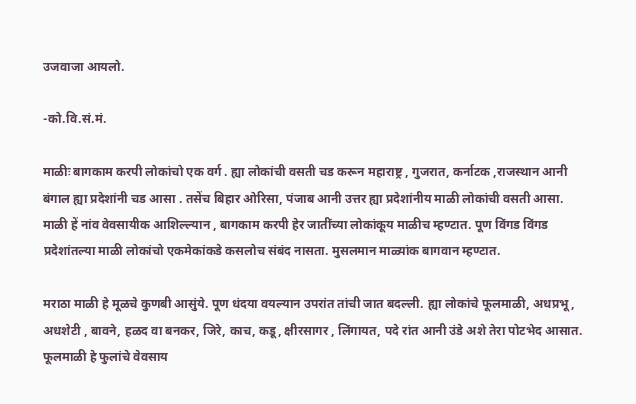उजवाजा आयलो.

-को.वि.सं.मं.

माळीः बागकाम करपी लोकांचो एक वर्ग . ह्या लोकांची वसती चड करून महाराष्ट्र , गुजरात, कर्नाटक ,राजस्थान आनी बंगाल ह्या प्रदेशांनी चड आसा . तसेंच बिहार ओरिसा, पंजाब आनी उत्तर ह्या प्रदेशांनीय माळी लोकांची वसती आसा. माळी हें नांव वेवसायीक आशिल्ल्यान , बागकाम करपी हेर जातींच्या लोकांकूय माळीच म्हण्टात. पूण विंगड विंगड प्रदेशांतल्या माळी लोकांचो एकमेकांकडे कसलोच संबंद नासता. मुसलमान माळ्यांक बागवान म्हण्टात.

मराठा माळी हे मूळचे कुणबी आसुंये. पूण धंदया वयल्यान उपरांत तांची जात बदल्ली. ह्या लोकांचे फूलमाळी, अधप्रभू, अधशेटी , बावने, हळद वा बनकर, जिरे, काच, कडू, क्षीरसागर , लिंगायत, पदे रांत आनी उंडे अशे तेरा पोटभेद आसात. फूलमाळी हे फुलांचे वेवसाय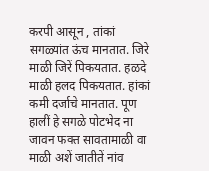करपी आसून , तांकां सगळ्यांत ऊंच मानतात. जिरे माळी जिरें पिकयतात. हळदे माळी हलद पिकयतात. हांकां कमी दर्जाचे मानतात. पूण हालीं हे सगळे पोटभेद ना जावन फक्त सावतामाळी वा माळी अशें जातीतें नांव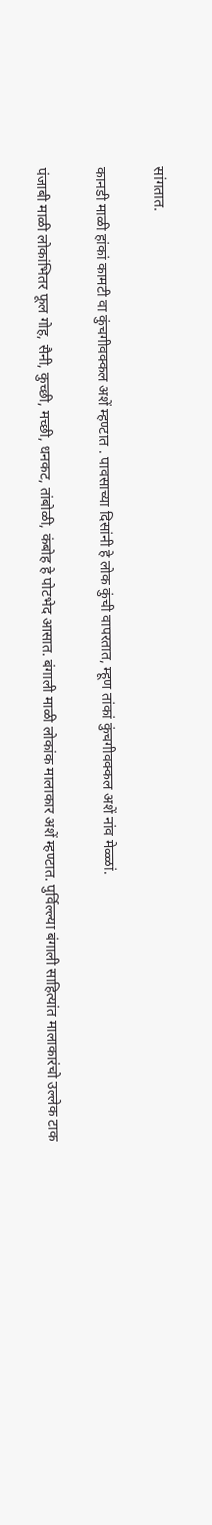सांगतात.

कानडी माळी हांकां कामटी वा कुंचगीवक्कल अशें म्हण्टात . पावसाच्या दिसांनी हे लोक कुंची वापरतात, म्हूण तांकां कुंचगीवक्कल अशें नांव मेळ्ळां.

पंजाबी माळी लोकांभितर फूल गोह, सैनी, कुच्छी, मच्छी, धनकट, तांबोळी, कंबोह हे पोटभेद आसात. बंगाली माळी लोकांक मालाकार अशें म्हण्टात. पुर्विल्ल्या बंगाली साहित्यांत मालाकारंचो उल्लेक टाक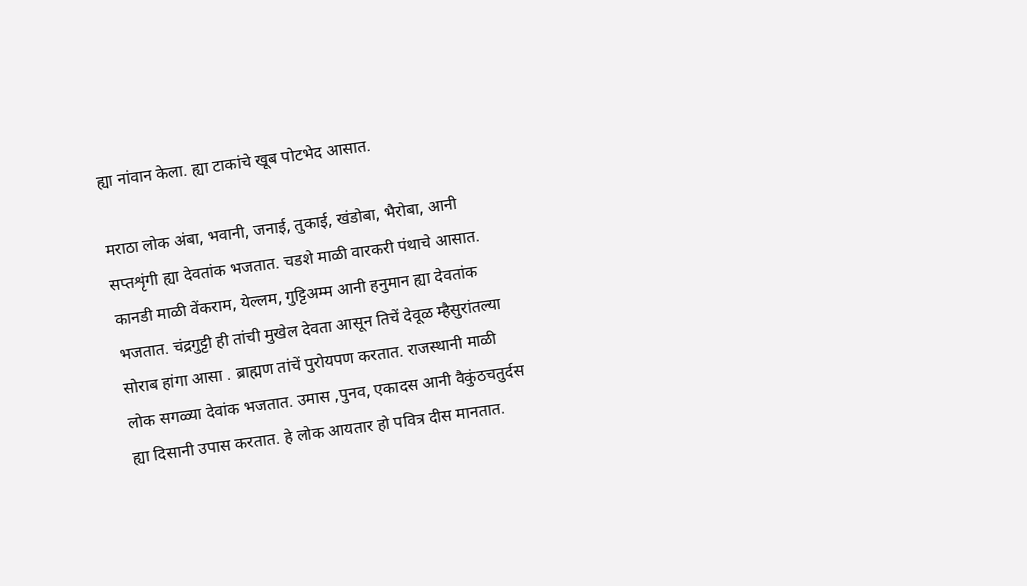ह्या नांवान केला. ह्या टाकांचे खूब पोटभेद आसात.

मराठा लोक अंबा, भवानी, जनाई, तुकाई, खंडोबा, भैरोबा, आनी सप्तशृंगी ह्या देवतांक भजतात. चडशे माळी वारकरी पंथाचे आसात. कानडी माळी वेंकराम, येल्लम, गुट्टिअम्म आनी हनुमान ह्या देवतांक भजतात. चंद्रगुट्टी ही तांची मुखेल देवता आसून तिचें देवूळ म्हैसुरांतल्या सोराब हांगा आसा . ब्राह्मण तांचें पुरोयपण करतात. राजस्थानी माळी लोक सगळ्या देवांक भजतात. उमास ,पुनव, एकादस आनी वैकुंठचतुर्दस ह्या दिसानी उपास करतात. हे लोक आयतार हो पवित्र दीस मानतात.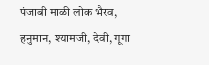पंजाबी माळी लोक भैरव, हनुमान, श्यामजी, देवी, गूगा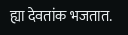ह्या देवतांक भजतात.